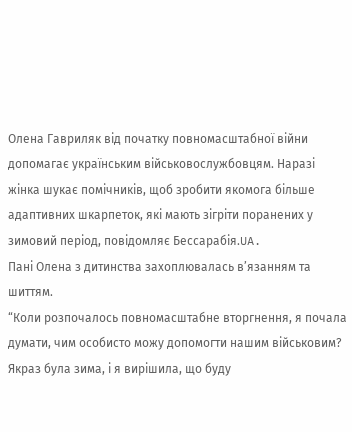Олена Гавриляк від початку повномасштабної війни допомагає українським військовослужбовцям. Наразі жінка шукає помічників, щоб зробити якомога більше адаптивних шкарпеток, які мають зігріти поранених у зимовий період, повідомляє Бессарабія.UA.
Пані Олена з дитинства захоплювалась в’язанням та шиттям.
“Коли розпочалось повномасштабне вторгнення, я почала думати, чим особисто можу допомогти нашим військовим? Якраз була зима, і я вирішила, що буду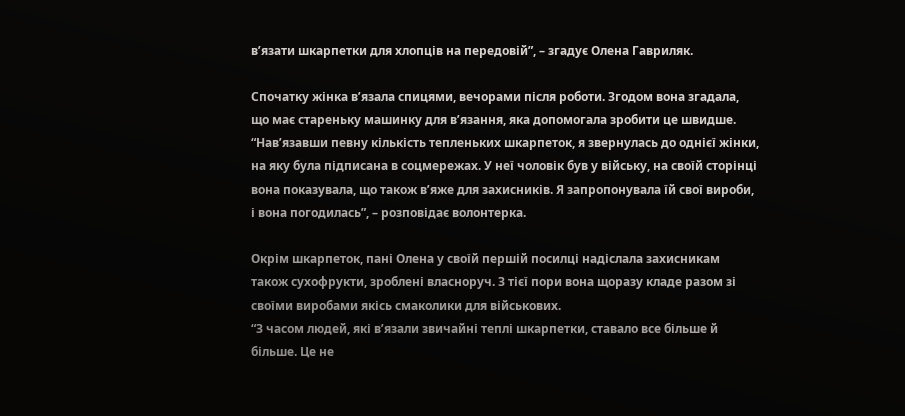в’язати шкарпетки для хлопців на передовій”, – згадує Олена Гавриляк.

Спочатку жінка в’язала спицями, вечорами після роботи. Згодом вона згадала, що має стареньку машинку для в’язання, яка допомогала зробити це швидше.
“Нав’язавши певну кількість тепленьких шкарпеток, я звернулась до однієї жінки, на яку була підписана в соцмережах. У неї чоловік був у війську, на своїй сторінці вона показувала, що також в’яже для захисників. Я запропонувала їй свої вироби, і вона погодилась”, – розповідає волонтерка.

Окрім шкарпеток, пані Олена у своїй першій посилці надіслала захисникам також сухофрукти, зроблені власноруч. З тієї пори вона щоразу кладе разом зі своїми виробами якісь смаколики для військових.
“З часом людей, які в’язали звичайні теплі шкарпетки, ставало все більше й більше. Це не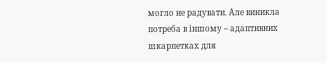могло не радувати. Але виникла потреба в іншому – адаптивних шкарпетках для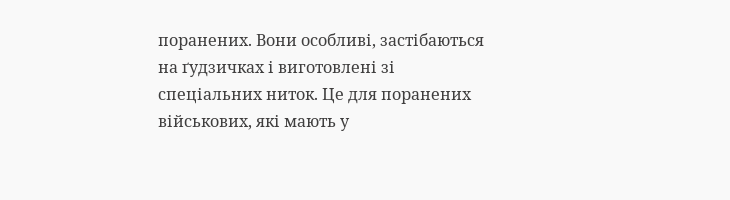поранених. Вони особливі, застібаються на ґудзичках і виготовлені зі спеціальних ниток. Це для поранених військових, які мають у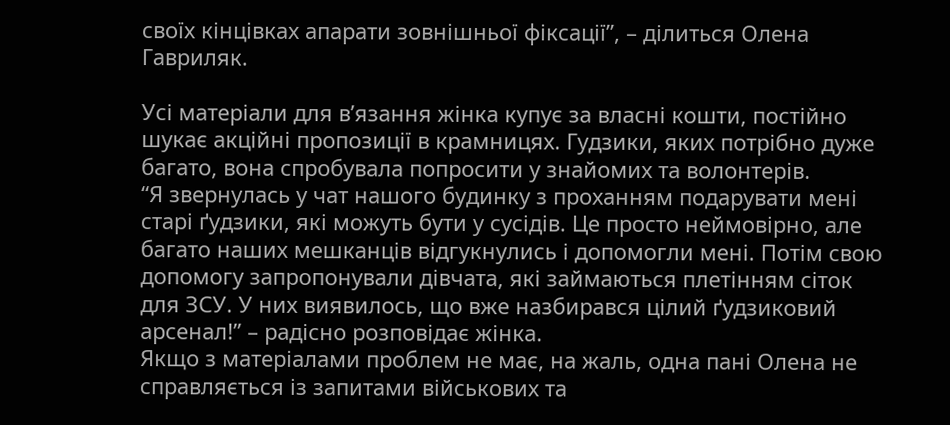своїх кінцівках апарати зовнішньої фіксації”, – ділиться Олена Гавриляк.

Усі матеріали для в’язання жінка купує за власні кошти, постійно шукає акційні пропозиції в крамницях. Гудзики, яких потрібно дуже багато, вона спробувала попросити у знайомих та волонтерів.
“Я звернулась у чат нашого будинку з проханням подарувати мені старі ґудзики, які можуть бути у сусідів. Це просто неймовірно, але багато наших мешканців відгукнулись і допомогли мені. Потім свою допомогу запропонували дівчата, які займаються плетінням сіток для ЗСУ. У них виявилось, що вже назбирався цілий ґудзиковий арсенал!” – радісно розповідає жінка.
Якщо з матеріалами проблем не має, на жаль, одна пані Олена не справляється із запитами військових та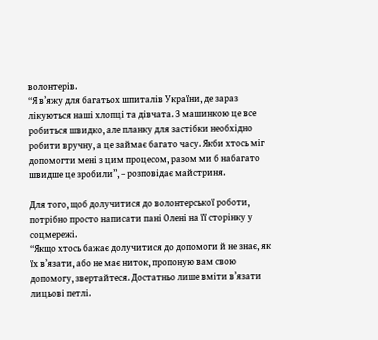волонтерів.
“Я в’яжу для багатьох шпиталів України, де зараз лікуються наші хлопці та дівчата. З машинкою це все робиться швидко, але планку для застібки необхідно робити вручну, а це займає багато часу. Якби хтось міг допомогти мені з цим процесом, разом ми б набагато швидше це зробили”, – розповідає майстриня.

Для того, щоб долучитися до волонтерської роботи, потрібно просто написати пані Олені на її сторінку у соцмережі.
“Якщо хтось бажає долучитися до допомоги й не знає, як їх в’язати, або не має ниток, пропоную вам свою допомогу, звертайтеся. Достатньо лише вміти в’язати лицьові петлі.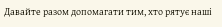Давайте разом допомагати тим, хто рятує наші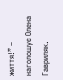життя!” – наголошує Олена Гавриляк.